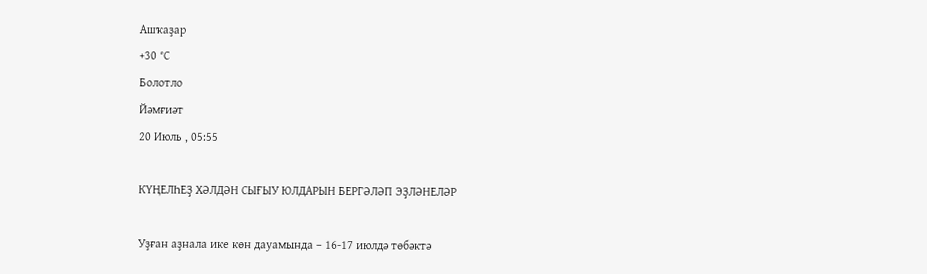Ашҡаҙар
+30 °С
Болотло
Йәмғиәт
20 Июль , 05:55

КҮҢЕЛҺЕҘ ХӘЛДӘН СЫҒЫУ ЮЛДАРЫН БЕРГӘЛӘП ЭҘЛӘНЕЛӘР

Уҙған аҙнала ике көн дауамында – 16-17 июлдә төбәктә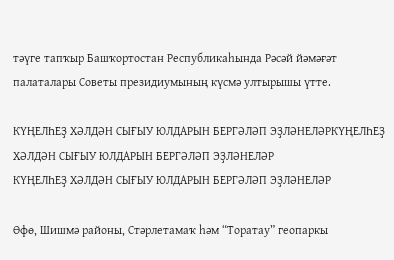тәүге тапҡыр Башҡортостан Республикаһында Рәсәй йәмәғәт палаталары Советы президиумының күсмә ултырышы үтте.

КҮҢЕЛҺЕҘ ХӘЛДӘН СЫҒЫУ ЮЛДАРЫН БЕРГӘЛӘП ЭҘЛӘНЕЛӘРКҮҢЕЛҺЕҘ ХӘЛДӘН СЫҒЫУ ЮЛДАРЫН БЕРГӘЛӘП ЭҘЛӘНЕЛӘР
КҮҢЕЛҺЕҘ ХӘЛДӘН СЫҒЫУ ЮЛДАРЫН БЕРГӘЛӘП ЭҘЛӘНЕЛӘР

Өфө, Шишмә районы, Стәрлетамаҡ һәм “Торатау” геопаркы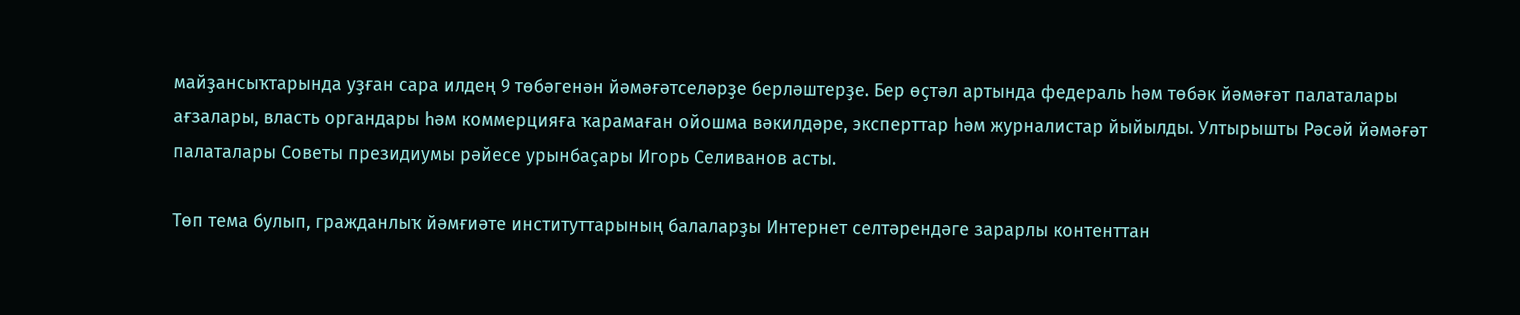майҙансыҡтарында уҙған сара илдең 9 төбәгенән йәмәғәтселәрҙе берләштерҙе. Бер өҫтәл артында федераль һәм төбәк йәмәғәт палаталары ағзалары, власть органдары һәм коммерцияға ҡарамаған ойошма вәкилдәре, эксперттар һәм журналистар йыйылды. Ултырышты Рәсәй йәмәғәт палаталары Советы президиумы рәйесе урынбаҫары Игорь Селиванов асты.

Төп тема булып, гражданлыҡ йәмғиәте институттарының балаларҙы Интернет селтәрендәге зарарлы контенттан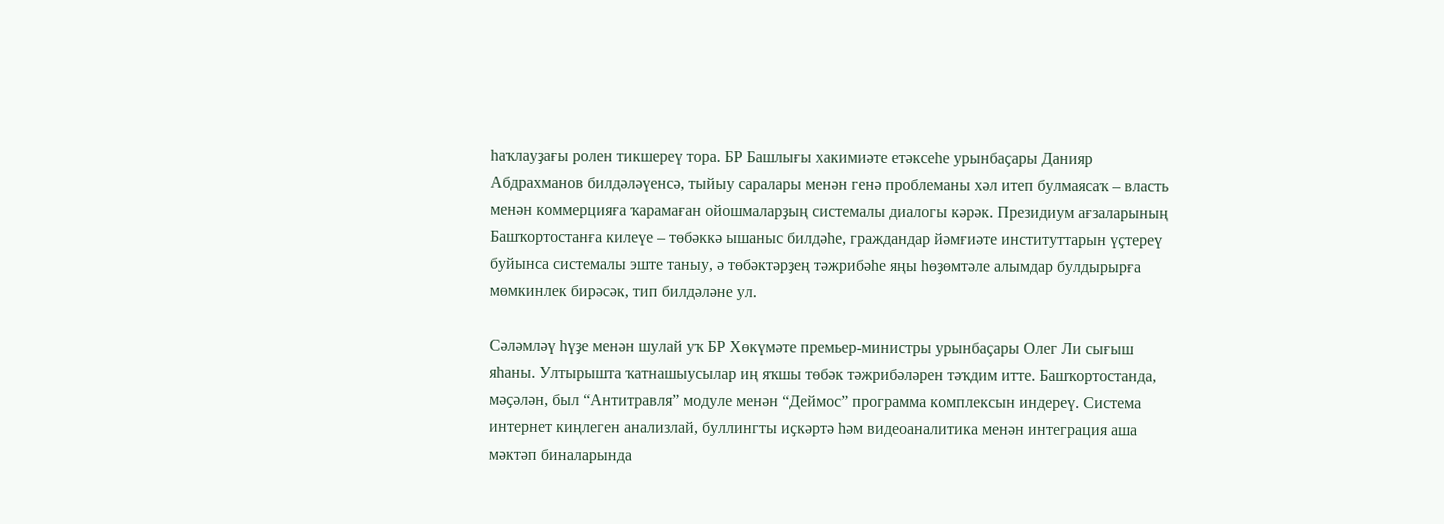һаҡлауҙағы ролен тикшереү тора. БР Башлығы хакимиәте етәксеһе урынбаҫары Данияр Абдрахманов билдәләүенсә, тыйыу саралары менән генә проблеманы хәл итеп булмаясаҡ – власть менән коммерцияға ҡарамаған ойошмаларҙың системалы диалогы кәрәк. Президиум ағзаларының Башҡортостанға килеүе – төбәккә ышаныс билдәһе, граждандар йәмғиәте институттарын үҫтереү буйынса системалы эште таныу, ә төбәктәрҙең тәжрибәһе яңы һөҙөмтәле алымдар булдырырға мөмкинлек бирәсәк, тип билдәләне ул.

Сәләмләү һүҙе менән шулай уҡ БР Хөкүмәте премьер-министры урынбаҫары Олег Ли сығыш яһаны. Ултырышта ҡатнашыусылар иң яҡшы төбәк тәжрибәләрен тәҡдим итте. Башҡортостанда, мәҫәлән, был “Антитравля” модуле менән “Деймос” программа комплексын индереү. Система интернет киңлеген анализлай, буллингты иҫкәртә һәм видеоаналитика менән интеграция аша мәктәп биналарында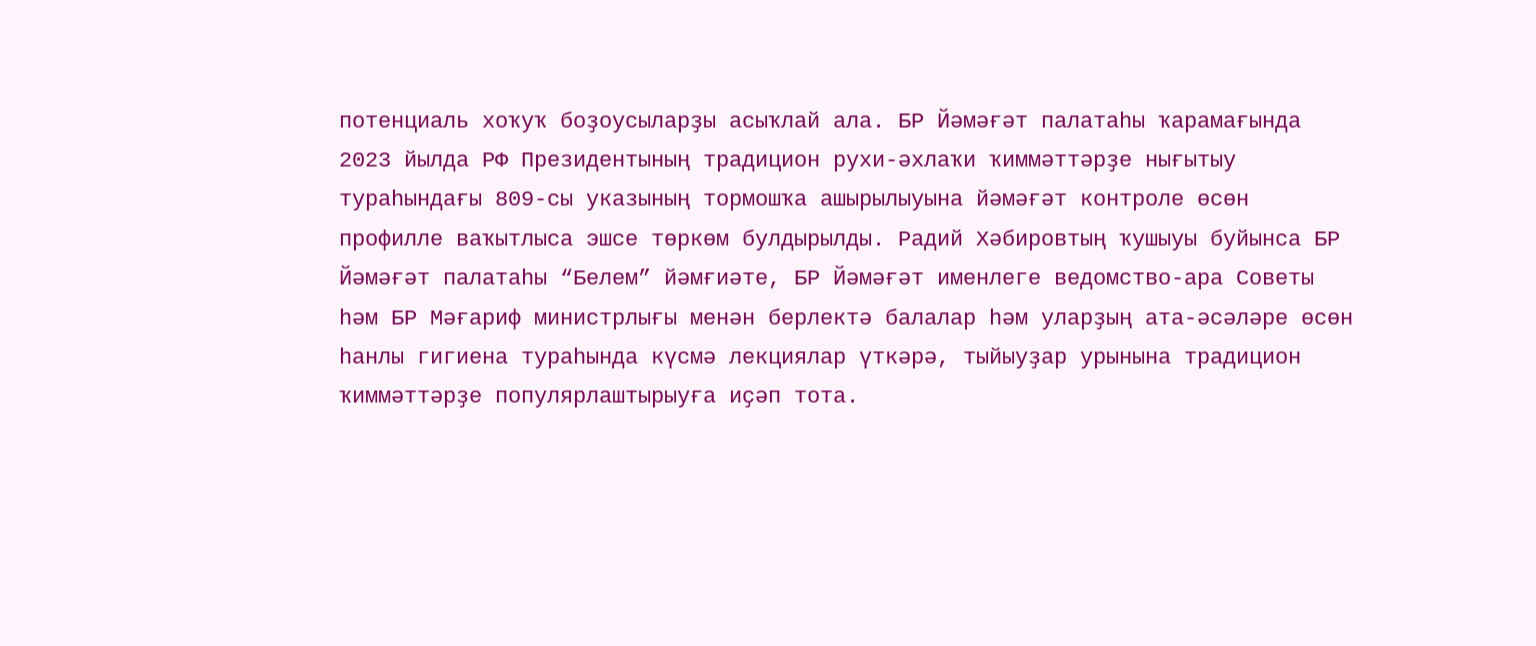потенциаль хоҡуҡ боҙоусыларҙы асыҡлай ала. БР Йәмәғәт палатаһы ҡарамағында 2023 йылда РФ Президентының традицион рухи-әхлаҡи ҡиммәттәрҙе нығытыу тураһындағы 809-сы указының тормошҡа ашырылыуына йәмәғәт контроле өсөн профилле ваҡытлыса эшсе төркөм булдырылды. Радий Хәбировтың ҡушыуы буйынса БР Йәмәғәт палатаһы “Белем” йәмғиәте, БР Йәмәғәт именлеге ведомство-ара Советы һәм БР Мәғариф министрлығы менән берлектә балалар һәм уларҙың ата-әсәләре өсөн һанлы гигиена тураһында күсмә лекциялар үткәрә, тыйыуҙар урынына традицион ҡиммәттәрҙе популярлаштырыуға иҫәп тота.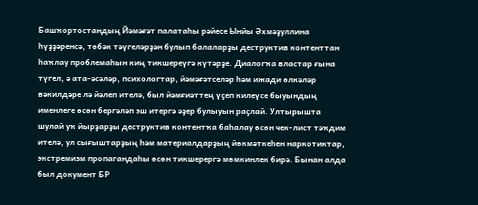Башҡортостандың Йәмәғәт палатаһы рәйесе Ынйы Әхмәҙуллина һүҙҙәренсә, төбәк тәүгеләрҙән булып балаларҙы деструктив контенттан һаҡлау проблемаһын киң тикшереүгә күтәрҙе. Диалогҡа властар ғына түгел, ә ата-әсәләр, психологтар, йәмәғәтселәр һәм ижади өлкәләр вәкилдәре лә йәлеп ителә, был йәмғиәттең үҫеп килеүсе быуындың именлеге өсөн бергәләп эш итергә әҙер булыуын раҫлай. Ултырышта шулай уҡ йырҙарҙы деструктив контентҡа баһалау өсөн чек-лист тәҡдим ителә, ул сығыштарҙың һәм материалдарҙың йөкмәткеһен наркотиктар, экстремизм пропагандаһы өсөн тикшерергә мөмкинлек бирә. Бынан алда был документ БР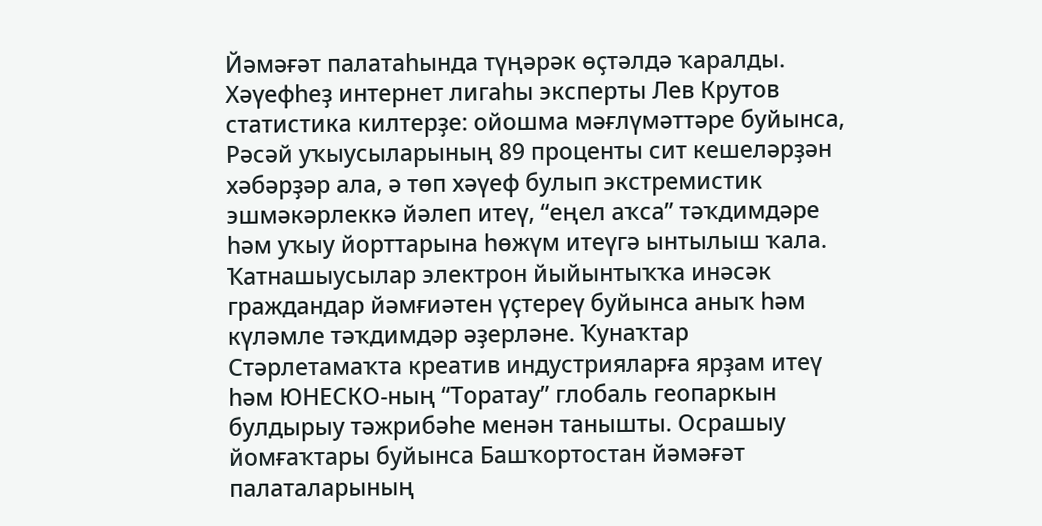Йәмәғәт палатаһында түңәрәк өҫтәлдә ҡаралды. Хәүефһеҙ интернет лигаһы эксперты Лев Крутов статистика килтерҙе: ойошма мәғлүмәттәре буйынса, Рәсәй уҡыусыларының 89 проценты сит кешеләрҙән хәбәрҙәр ала, ә төп хәүеф булып экстремистик эшмәкәрлеккә йәлеп итеү, “еңел аҡса” тәҡдимдәре һәм уҡыу йорттарына һөжүм итеүгә ынтылыш ҡала. Ҡатнашыусылар электрон йыйынтыҡҡа инәсәк граждандар йәмғиәтен үҫтереү буйынса аныҡ һәм күләмле тәҡдимдәр әҙерләне. Ҡунаҡтар Стәрлетамаҡта креатив индустрияларға ярҙам итеү һәм ЮНЕСКО-ның “Торатау” глобаль геопаркын булдырыу тәжрибәһе менән танышты. Осрашыу йомғаҡтары буйынса Башҡортостан йәмәғәт палаталарының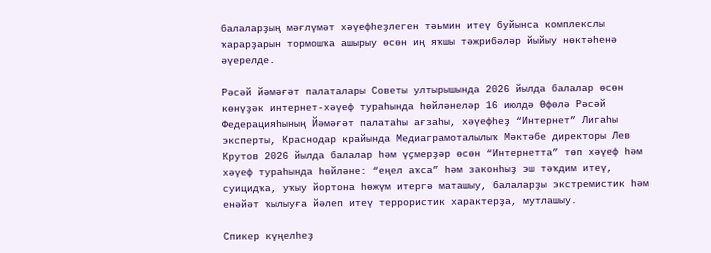балаларҙың мәғлүмәт хәүефһеҙлеген тәьмин итеү буйынса комплекслы ҡарарҙарын тормошҡа ашырыу өсөн иң яҡшы тәжрибәләр йыйыу нөктәһенә әүерелде.

Рәсәй йәмәғәт палаталары Советы ултырышында 2026 йылда балалар өсөн көнүҙәк интернет-хәүеф тураһында һөйләнеләр 16 июлдә Өфөлә Рәсәй Федерацияһының Йәмәғәт палатаһы ағзаһы, хәүефһеҙ “Интернет” Лигаһы эксперты, Краснодар крайында Медиаграмоталылыҡ Мәктәбе директоры Лев Крутов 2026 йылда балалар һәм үҫмерҙәр өсөн “Интернетта” төп хәүеф һәм хәүеф тураһында һөйләне: “еңел аҡса” һәм законһыҙ эш тәҡдим итеү, суицидҡа, уҡыу йортона һөжүм итергә маташыу, балаларҙы экстремистик һәм енәйәт ҡылыуға йәлеп итеү террористик характерҙа, мутлашыу.

Спикер күңелһеҙ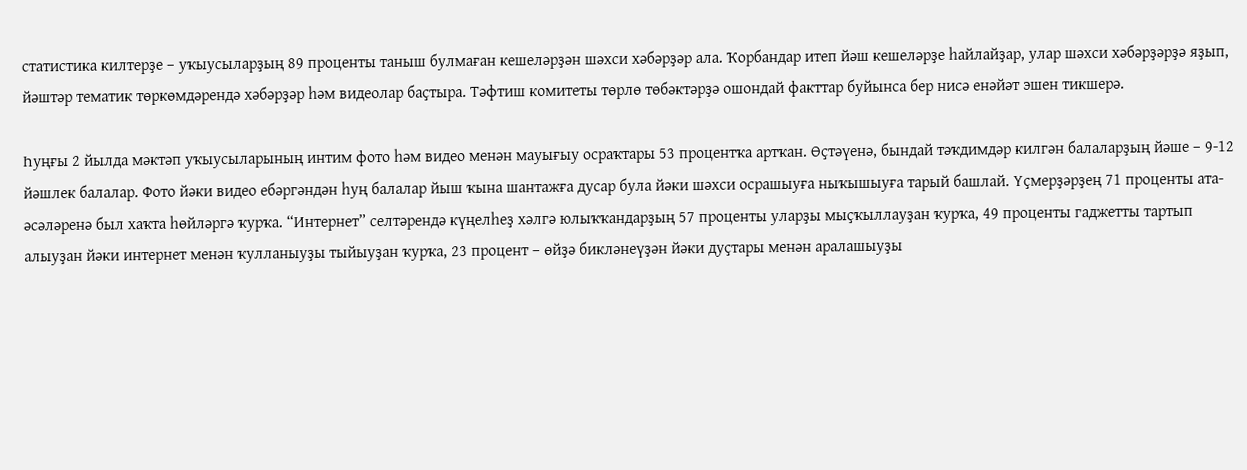статистика килтерҙе – уҡыусыларҙың 89 проценты таныш булмаған кешеләрҙән шәхси хәбәрҙәр ала. Ҡорбандар итеп йәш кешеләрҙе һайлайҙар, улар шәхси хәбәрҙәрҙә яҙып, йәштәр тематик төркөмдәрендә хәбәрҙәр һәм видеолар баҫтыра. Тәфтиш комитеты төрлө төбәктәрҙә ошондай факттар буйынса бер нисә енәйәт эшен тикшерә.

Һуңғы 2 йылда мәктәп уҡыусыларының интим фото һәм видео менән мауығыу осраҡтары 53 процентҡа артҡан. Өҫтәүенә, бындай тәҡдимдәр килгән балаларҙың йәше – 9-12 йәшлек балалар. Фото йәки видео ебәргәндән һуң балалар йыш ҡына шантажға дусар була йәки шәхси осрашыуға ныҡышыуға тарый башлай. Үҫмерҙәрҙең 71 проценты ата-әсәләренә был хаҡта һөйләргә ҡурҡа. “Интернет” селтәрендә күңелһеҙ хәлгә юлыҡҡандарҙың 57 проценты уларҙы мыҫҡыллауҙан ҡурҡа, 49 проценты гаджетты тартып алыуҙан йәки интернет менән ҡулланыуҙы тыйыуҙан ҡурҡа, 23 процент – өйҙә бикләнеүҙән йәки дуҫтары менән аралашыуҙы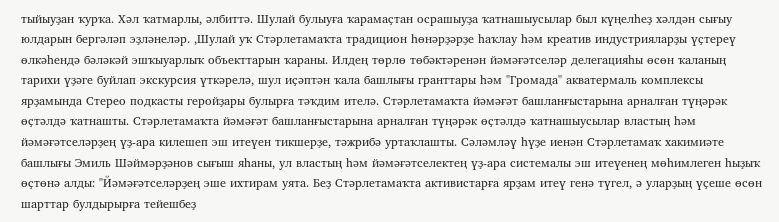тыйыуҙан ҡурҡа. Хәл ҡатмарлы, әлбиттә. Шулай булыуға ҡарамаҫтан осрашыуҙа ҡатнашыусылар был күңелһеҙ хәлдән сығыу юлдарын бергәләп эҙләнеләр. ,Шулай уҡ Стәрлетамаҡта традицион һөнәрҙәрҙе һаҡлау һәм креатив индустрияларҙы үҫтереү өлкәһендә бәләкәй эшҡыуарлыҡ объекттарын ҡараны. Илдең төрлө төбәктәренән йәмәғәтселәр делегацияһы өсөн ҡаланың тарихи үҙәге буйлап экскурсия үткәрелә, шул иҫәптән ҡала башлығы гранттары һәм "Громада" акватермаль комплексы ярҙамында Стерео подкасты геройҙары булырға тәҡдим ителә. Стәрлетамаҡта йәмәғәт башланғыстарына арналған түңәрәк өҫтәлдә ҡатнашты. Стәрлетамаҡта йәмәғәт башланғыстарына арналған түңәрәк өҫтәлдә ҡатнашыусылар властың һәм йәмәғәтселәрҙең үҙ-ара килешеп эш итеүен тикшерҙе, тәжрибә уртаҡлашты. Сәләмләү һүҙе иенән Стәрлетамаҡ хакимиәте башлығы Эмиль Шәймәрҙәнов сығыш яһаны, ул властың һәм йәмәғәтселектең үҙ-ара системалы эш итеүенең мөһимлеген һыҙыҡ өҫтөнә алды: "Йәмәғәтселәрҙең эше ихтирам уята. Беҙ Стәрлетамаҡта активистарға ярҙам итеү генә түгел, ә уларҙың үҫеше өсөн шарттар булдырырға тейешбеҙ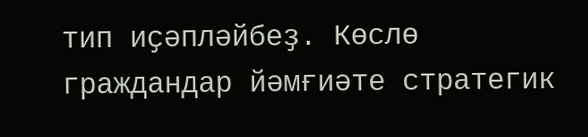тип иҫәпләйбеҙ. Көслө граждандар йәмғиәте стратегик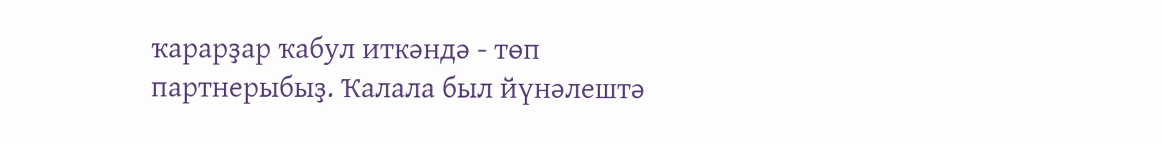ҡарарҙар ҡабул иткәндә - төп партнерыбыҙ. Ҡалала был йүнәлештә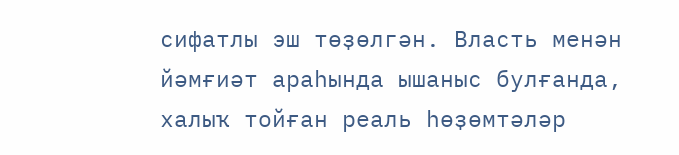сифатлы эш төҙөлгән. Власть менән йәмғиәт араһында ышаныс булғанда, халыҡ тойған реаль һөҙөмтәләр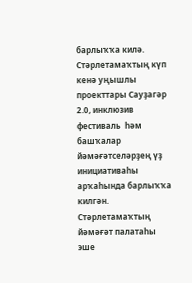барлыҡҡа килә. Стәрлетамаҡтың күп кенә уңышлы проекттары Сауҙагәр 2.0, инклюзив фестиваль  һәм башҡалар йәмәғәтселәрҙең үҙ инициативаһы арҡаһында барлыҡҡа килгән. Стәрлетамаҡтың йәмәғәт палатаһы эше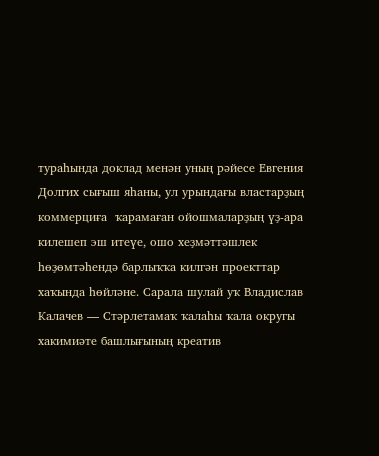тураһында доклад менән уның рәйесе Евгения Долгих сығыш яһаны, ул урындағы властарҙың коммерциға  ҡарамаған ойошмаларҙың үҙ-ара килешеп эш итеүе, ошо хеҙмәттәшлек һөҙөмтәһендә барлыҡҡа килгән проекттар хаҡында һөйләне. Сарала шулай уҡ Владислав Калачев — Стәрлетамаҡ ҡалаһы ҡала округы хакимиәте башлығының креатив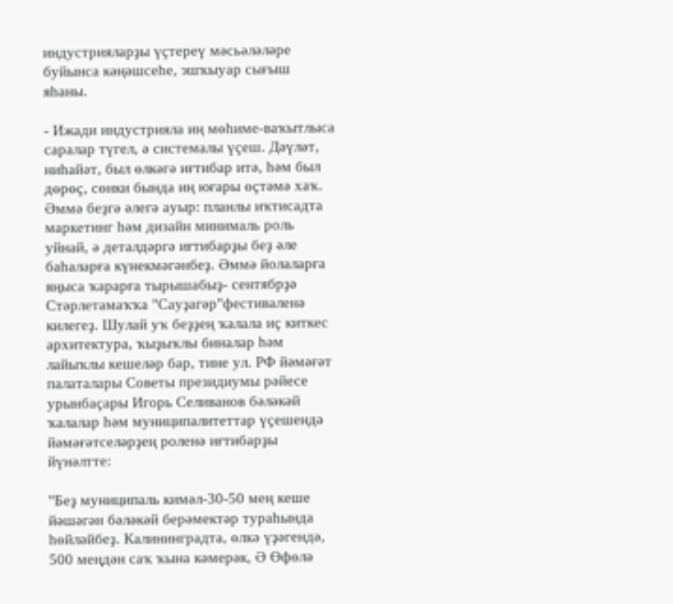индустрияларҙы үҫтереү мәсьәләләре буйынса кәңәшсеһе, эшҡыуар сығыш яһаны.

- Ижади индустрияла иң мөһиме-ваҡытлыса саралар түгел, ә системалы үҫеш. Дәүләт, ниһайәт, был өлкәгә иғтибар итә, һәм был дөрөҫ, сөнки бында иң юғары өҫтәмә хаҡ. Әммә беҙгә әлегә ауыр: планлы иҡтисадта маркетинг һәм дизайн минималь роль уйнай, ә деталдәргә иғтибарҙы беҙ әле баһаларға күнекмәгәнбеҙ. Әммә йолаларға яңыса ҡарарға тырышабыҙ- сентябрҙә Стәрлетамаҡҡа "Сауҙагәр"фестиваленә килегеҙ. Шулай уҡ беҙҙең ҡалала иҫ киткес архитектура, ҡыҙыҡлы биналар һәм лайыҡлы кешеләр бар, тине ул. РФ йәмәғәт палаталары Советы президиумы рәйесе урынбаҫары Игорь Селиванов бәләкәй ҡалалар һәм муниципалитеттар үҫешендә йәмәғәтселәрҙең роленә иғтибарҙы йүнәлтте:

"Беҙ муниципаль кимәл-30-50 мең кеше йәшәгән бәләкәй берәмектәр тураһында һөйләйбеҙ. Калининградта, өлкә үҙәгендә, 500 меңдән саҡ ҡына кәмерәк, Ә Өфөлә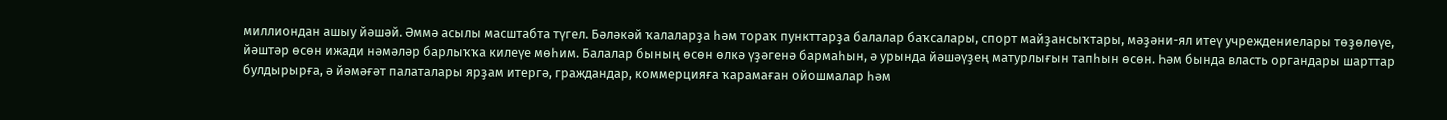миллиондан ашыу йәшәй. Әммә асылы масштабта түгел. Бәләкәй ҡалаларҙа һәм тораҡ пункттарҙа балалар баҡсалары, спорт майҙансыҡтары, мәҙәни-ял итеү учреждениелары төҙөлөүе, йәштәр өсөн ижади нәмәләр барлыҡҡа килеүе мөһим. Балалар бының өсөн өлкә үҙәгенә бармаһын, ә урында йәшәүҙең матурлығын тапһын өсөн. Һәм бында власть органдары шарттар булдырырға, ә йәмәғәт палаталары ярҙам итергә, граждандар, коммерцияға ҡарамаған ойошмалар һәм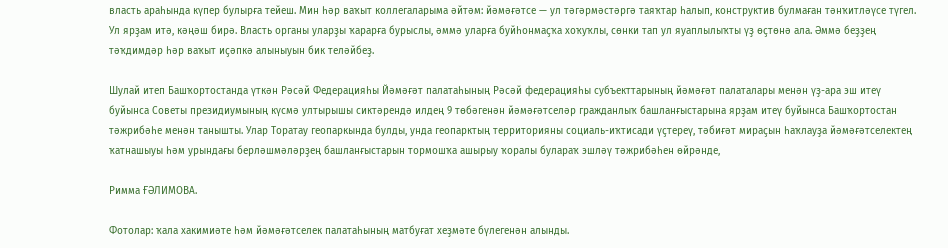власть араһында күпер булырға тейеш. Мин һәр ваҡыт коллегаларыма әйтәм: йәмәғәтсе — ул тәгәрмәстәргә таяҡтар һалып, конструктив булмаған тәнҡитләүсе түгел. Ул ярҙам итә, кәңәш бирә. Власть органы уларҙы ҡарарға бурыслы, әммә уларға буйһонмаҫҡа хоҡуҡлы, сөнки тап ул яуаплылыҡты үҙ өҫтөнә ала. Әммә беҙҙең тәҡдимдәр һәр ваҡыт иҫәпкә алыныуын бик теләйбеҙ.

Шулай итеп Башҡортостанда үткән Рәсәй Федерацияһы Йәмәғәт палатаһының Рәсәй федерацияһы субъекттарының йәмәғәт палаталары менән үҙ-ара эш итеү буйынса Советы президиумының күсмә ултырышы сиктәрендә илдең 9 төбәгенән йәмәғәтселәр гражданлыҡ башланғыстарына ярҙам итеү буйынса Башҡортостан тәжрибәһе менән танышты. Улар Торатау геопаркында булды, унда геопарктың территорияны социаль-иҡтисади үҫтереү, тәбиғәт мираҫын һаҡлауҙа йәмәғәтселектең ҡатнашыуы һәм урындағы берләшмәләрҙең башланғыстарын тормошҡа ашырыу ҡоралы булараҡ эшләү тәжрибәһен өйрәнде,

Римма ҒӘЛИМОВА.

Фотолар: ҡала хакимиәте һәм йәмәғәтселек палатаһының матбуғат хеҙмәте бүлегенән алынды.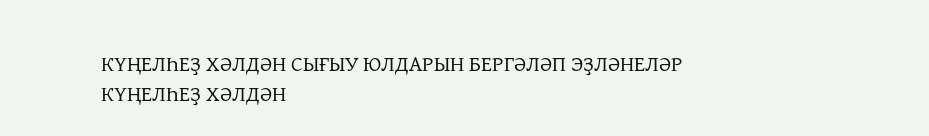КҮҢЕЛҺЕҘ ХӘЛДӘН СЫҒЫУ ЮЛДАРЫН БЕРГӘЛӘП ЭҘЛӘНЕЛӘР
КҮҢЕЛҺЕҘ ХӘЛДӘН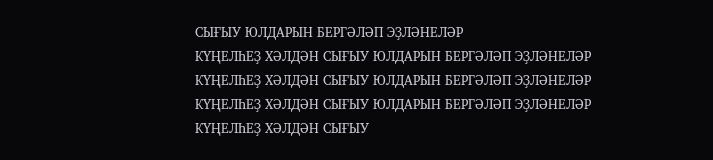СЫҒЫУ ЮЛДАРЫН БЕРГӘЛӘП ЭҘЛӘНЕЛӘР
КҮҢЕЛҺЕҘ ХӘЛДӘН СЫҒЫУ ЮЛДАРЫН БЕРГӘЛӘП ЭҘЛӘНЕЛӘР
КҮҢЕЛҺЕҘ ХӘЛДӘН СЫҒЫУ ЮЛДАРЫН БЕРГӘЛӘП ЭҘЛӘНЕЛӘР
КҮҢЕЛҺЕҘ ХӘЛДӘН СЫҒЫУ ЮЛДАРЫН БЕРГӘЛӘП ЭҘЛӘНЕЛӘР
КҮҢЕЛҺЕҘ ХӘЛДӘН СЫҒЫУ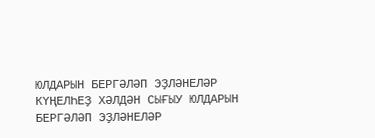ЮЛДАРЫН БЕРГӘЛӘП ЭҘЛӘНЕЛӘР
КҮҢЕЛҺЕҘ ХӘЛДӘН СЫҒЫУ ЮЛДАРЫН БЕРГӘЛӘП ЭҘЛӘНЕЛӘР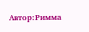Автор:Римма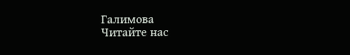Галимова
Читайте нас